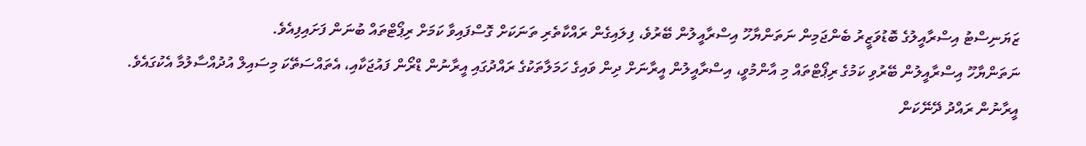ޒަޔަނިސްޓު އިސްރާއީލުގެ ބޮޑުވަޒީރު ބެންޖަމިން ނަތަންޔާހޫ އިސްރާއީލުން ބޭރުވެ، ފިލައިގެން ރައްކާތެރި ތަނަކަށް ގޮސްފައިވާ ކަމަށް ރިޕޯޓްތައް ބުނަން ފަށައިފިއެވެ.
ނަތަންޔާހޫ އިސްރާއީލުން ބޭރުވި ކަމުގެ ރިޕޯޓްތައް މި އާންމުވީ، އިސްރާއީލުން އީރާނަށް ދިން ވައިގެ ހަމަލާތަކުގެ ރައްދުގައި އީރާނުން ޑްރޯން ފައުޖަކާއި، އެތައްސަތޭކަ މިސައިލް އުދުއްސާލުމާ އެކުގައެވެ.
އީރާނުން ރައްދު ދޭނޭކަން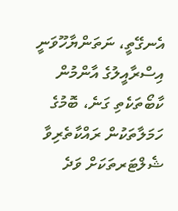އެނގޭތީ، ނަތަންޔާހޫވަނީ އިސްރާއީލުގެ އާންމުން ކާބޯތަކެތި ގަނެ، ބޮމުގެ ހަމަލާތަކުން ރައްކާތެރިވާ ޝެލްޓަރތަކަށް ވަދެ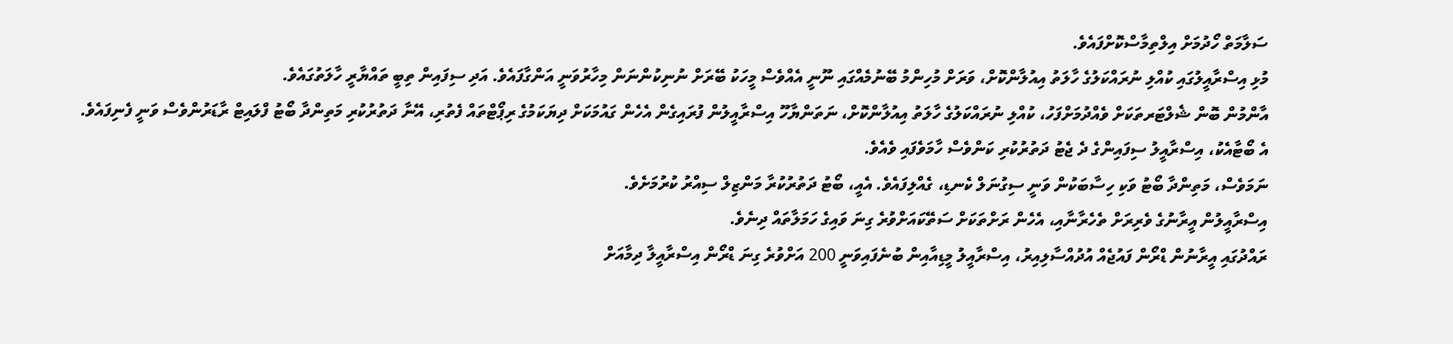ސަލާމަތް ހޯދުމަށް އިލްތިމާސްކޮށްފައެވެ.
މުޅި އިސްރާއީލުގައި ކުއްލި ނުރައްކަލުގެ ހާލަތު އިއުލާންކޮށް، ވަރަށް މުހިންމު ބޭނުމެއްގައި ނޫނީ އެއްވެސް މީހަކު ބޭރަށް ނުނިކުންނަން މިހާރުވަނީ އަންގާފައެވެ. އަދި ސިފައިން ތިބީ ތައްޔާރީ ހާލަތުގައެވެ.
އާންމުން ބޮން ޝެލްޓަރތަކަށް ވެއްދުމަށްފަހު، ކުއްލި ނުރައްކަލުގެ ހާލަތު އިއުލާންކޮށް، ނަތަންޔާހޫ އިސްރާއީލުން ފުރައިގެން އެހެން ގައުމަކަށް ދިޔަކަމުގެ ރިޕޯޓްތައް ފެތުރި، އޭނާ ދަތުރުކުރި މަތިންދާ ބޯޓު ފްލައިޓް ރާޑަރުންވެސް ވަނީ ފެނިފައެވެ.
އެ ބޯޓާއެކު، އިސްރާއީލު ސިފައިންގެ ދެ ޖެޓު ދަތުރުކުރި ކަންވެސް ހާމަވެފައި ވެއެވެ.
ނަމަވެސް، މަތިންދާ ބޯޓު ވަކި ހިސާބަކުން ވަނީ ސިގުނަލް ކެނޑި، ގެއްލިފައެވެ. އެއީ، ބޯޓު ދަތުރުކުރާ މަންޒިލް ސިއްރު ކުރުމަށެވެ.
އިސްރާއީލުން އީރާނުގެ ވެރިރަށް ތެހެރާނާއި، އެހެން ރަށްތަކަށް ސަތޭކައަށްވުރެ ގިނަ ވައިގެ ހަމަލާތައް ދިނެވެ.
ރައްދުގައި އީރާނުން ޑްރޯން ފައުޖެއް އުދުއްސާލިއިރު، އިސްރާއީލު މީޑިއާއިން ބުނެފައިވަނީ 200 އަށްވުރެ ގިނަ ޑްރޯން އިސްރާއީލާ ދިމާއަށް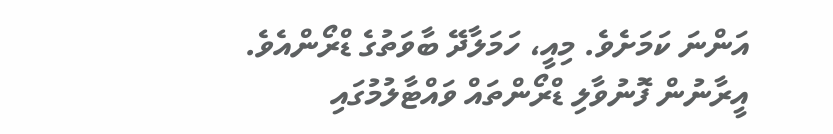އަންނަ ކަމަށެވެ. މިއީ، ހަމަލާދޭ ބާވަތުގެ ޑްރޯންއެވެ.
އީރާނުން ފޮނުވާލި ޑްރޯންތައް ވައްޓާލުމުގައި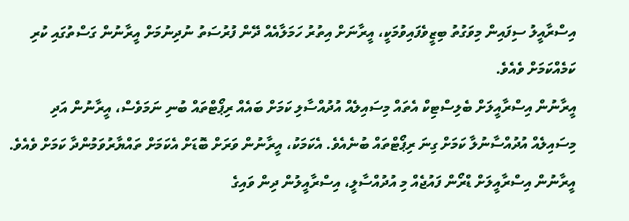އިސްރާއީލު ސިފައިން މިވަގުތު ބިޒީވެފައިވުމަކީ، އީރާނަށް އިތުރު ހަމަލާއެއް ދޭން ފުރުސަތު ނުދިނުމަށް އީރާނުން ގަސްތުގައި ކުރި ކަމެއްކަމަށް ވެއެވެ.
އީރާނުން އިސްރާއީލަށް ބެލިސްޓިކް އެތައް މިސައިލެއް އުދުއްސާލި ކަމަށް ބައެއް ރިޕޯޓްތައް ބުނި ނަމަވެސް، އީރާނުން އަދި މިސައިލެއް އުދުއްސާނުލާ ކަމަށް ގިނަ ރިޕޯޓްތައް ބުނެއެވެ. އެކަމަކު، އީރާނުން ވަރަށް ބޮޑަށް އެކަމަށް ތައްޔާރުވަމުންދާ ކަމަށް ވެއެވެ.
އީރާނުން އިސްރާއީލަށް ޑްރޯން ފައުޖެއް މި އުދުއްސާލީ، އިސްރާއީލުން ދިން ވައިގެ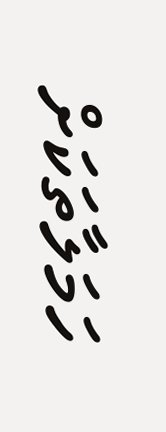ހަމަލާތަކަށް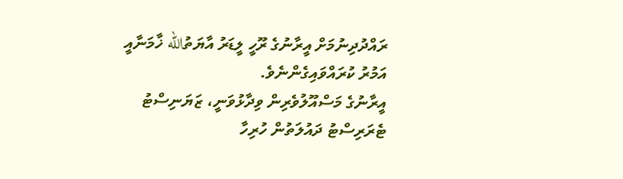ރައްދުދިނުމަށް އީރާނުގެ ރޫހީ ލީޑަރު އާޔަތުالله ޚާމަނާއީ އަމުރު ކުރައްވައިގެންނެވެ.
އީރާނުގެ މަސްއޫލުވެރިން ވިދާޅުވަނީ، ޒަޔަނިސްޓު ޓެރަރިސްޓު ދައުލަތުން ހުރިހާ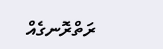ރަތްރޮނގެއް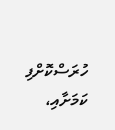ހުރަސްކޮށްފި ކަމަށާއި،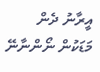އީރާނު ދެން މަޑަކުން ނޯންނާނޭ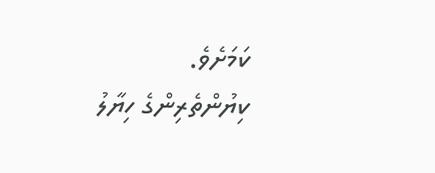ކަމަށެވެ.
ކިޔުންތެރިންގެ ހިޔާލު